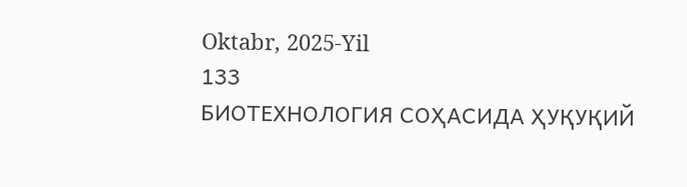Oktabr, 2025-Yil
133
БИОТЕХНОЛОГИЯ СОҲАСИДА ҲУҚУҚИЙ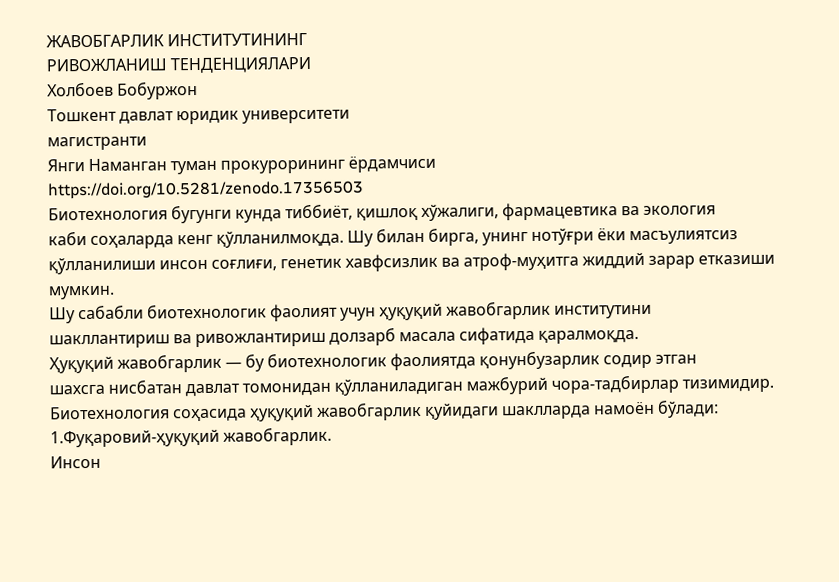ЖАВОБГАРЛИК ИНСТИТУТИНИНГ
РИВОЖЛАНИШ ТЕНДЕНЦИЯЛАРИ
Холбоев Бобуржон
Тошкент давлат юридик университети
магистранти
Янги Наманган туман прокурорининг ёрдамчиси
https://doi.org/10.5281/zenodo.17356503
Биотехнология бугунги кунда тиббиёт, қишлоқ хўжалиги, фармацевтика ва экология
каби соҳаларда кенг қўлланилмоқда. Шу билан бирга, унинг нотўғри ёки масъулиятсиз
қўлланилиши инсон соғлиғи, генетик хавфсизлик ва атроф-муҳитга жиддий зарар етказиши
мумкин.
Шу сабабли биотехнологик фаолият учун ҳуқуқий жавобгарлик институтини
шакллантириш ва ривожлантириш долзарб масала сифатида қаралмоқда.
Ҳуқуқий жавобгарлик — бу биотехнологик фаолиятда қонунбузарлик содир этган
шахсга нисбатан давлат томонидан қўлланиладиган мажбурий чора-тадбирлар тизимидир.
Биотехнология соҳасида ҳуқуқий жавобгарлик қуйидаги шаклларда намоён бўлади:
1.Фуқаровий-ҳуқуқий жавобгарлик.
Инсон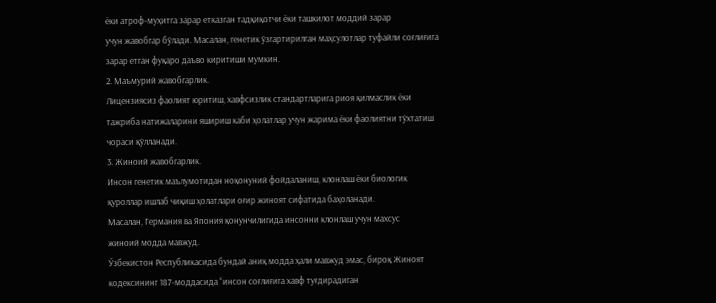ёки атроф-муҳитга зарар етказган тадқиқотчи ёки ташкилот моддий зарар
учун жавобгар бўлади. Масалан, генетик ўзгартирилган маҳсулотлар туфайли соғлиғига
зарар етган фуқаро даъво киритиши мумкин.
2. Маъмурий жавобгарлик.
Лицензиясиз фаолият юритиш, хавфсизлик стандартларига риоя қилмаслик ёки
тажриба натижаларини яшириш каби ҳолатлар учун жарима ёки фаолиятни тўхтатиш
чораси қўлланади.
3. Жиноий жавобгарлик.
Инсон генетик маълумотидан ноқонуний фойдаланиш, клонлаш ёки биологик
қуроллар ишлаб чиқиш ҳолатлари оғир жиноят сифатида баҳоланади.
Масалан, Германия ва Япония қонунчилигида инсонни клонлаш учун махсус
жиноий модда мавжуд.
Ўзбекистон Республикасида бундай аниқ модда ҳали мавжуд эмас, бироқ Жиноят
кодексининг 187-моддасида “инсон соғлиғига хавф туғдирадиган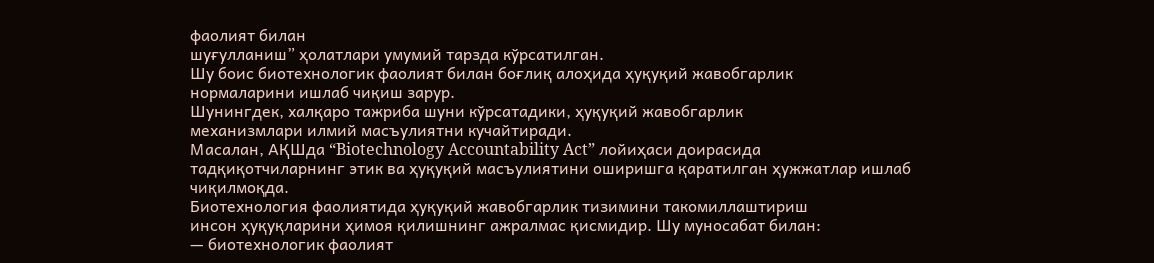фаолият билан
шуғулланиш” ҳолатлари умумий тарзда кўрсатилган.
Шу боис биотехнологик фаолият билан боғлиқ алоҳида ҳуқуқий жавобгарлик
нормаларини ишлаб чиқиш зарур.
Шунингдек, халқаро тажриба шуни кўрсатадики, ҳуқуқий жавобгарлик
механизмлари илмий масъулиятни кучайтиради.
Масалан, АҚШда “Biotechnology Accountability Act” лойиҳаси доирасида
тадқиқотчиларнинг этик ва ҳуқуқий масъулиятини оширишга қаратилган ҳужжатлар ишлаб
чиқилмоқда.
Биотехнология фаолиятида ҳуқуқий жавобгарлик тизимини такомиллаштириш
инсон ҳуқуқларини ҳимоя қилишнинг ажралмас қисмидир. Шу муносабат билан:
— биотехнологик фаолият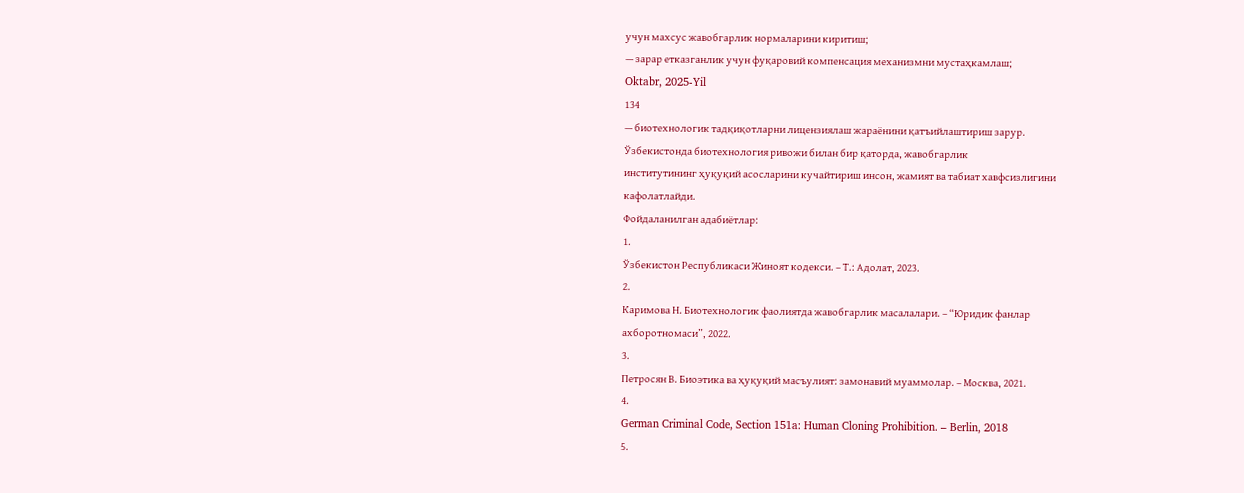учун махсус жавобгарлик нормаларини киритиш;
— зарар етказганлик учун фуқаровий компенсация механизмни мустаҳкамлаш;
Oktabr, 2025-Yil
134
— биотехнологик тадқиқотларни лицензиялаш жараёнини қатъийлаштириш зарур.
Ўзбекистонда биотехнология ривожи билан бир қаторда, жавобгарлик
институтининг ҳуқуқий асосларини кучайтириш инсон, жамият ва табиат хавфсизлигини
кафолатлайди.
Фойдаланилган адабиётлар:
1.
Ўзбекистон Республикаси Жиноят кодекси. – Т.: Адолат, 2023.
2.
Каримова Н. Биотехнологик фаолиятда жавобгарлик масалалари. – “Юридик фанлар
ахборотномаси”, 2022.
3.
Петросян В. Биоэтика ва ҳуқуқий масъулият: замонавий муаммолар. – Москва, 2021.
4.
German Criminal Code, Section 151a: Human Cloning Prohibition. – Berlin, 2018
5.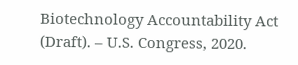Biotechnology Accountability Act (Draft). – U.S. Congress, 2020.